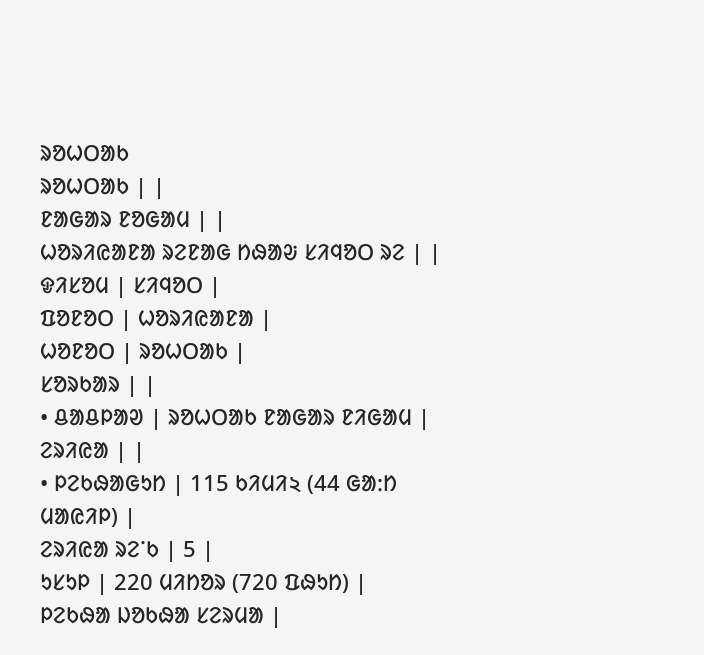ᱨᱚᱦᱛᱟᱠ
ᱨᱚᱦᱛᱟᱠ | |
ᱱᱟᱜᱟᱨ ᱱᱚᱜᱟᱢ | |
ᱦᱚᱨᱤᱭᱟᱱᱟ ᱨᱮᱱᱟᱜ ᱴᱷᱟᱶ ᱥᱤᱧᱚᱛ ᱨᱮ | |
ᱫᱤᱥᱚᱢ | ᱥᱤᱧᱚᱛ |
ᱯᱚᱱᱚᱛ | ᱦᱚᱨᱤᱭᱟᱱᱟ |
ᱦᱚᱱᱚᱛ | ᱨᱚᱦᱛᱟᱠ |
ᱥᱚᱨᱠᱟᱨ | |
• ᱪᱟᱪᱞᱟᱣ | ᱨᱚᱦᱛᱟᱠ ᱱᱟᱜᱟᱨ ᱱᱤᱜᱟᱢ |
ᱮᱨᱤᱭᱟ | |
• ᱞᱮᱠᱷᱟᱜᱩᱴ | 115 ᱠᱤᱢᱤ২ (44 ᱜᱟᱺᱴ ᱢᱟᱭᱤᱞ) |
ᱮᱨᱤᱭᱟ ᱨᱮᱸᱠ | 5 |
ᱩᱥᱩᱞ | 220 ᱢᱤᱴᱚᱨ (720 ᱯᱷᱩᱴ) |
ᱞᱮᱠᱷᱟ ᱡᱚᱠᱷᱟ ᱥᱮᱨᱢᱟ |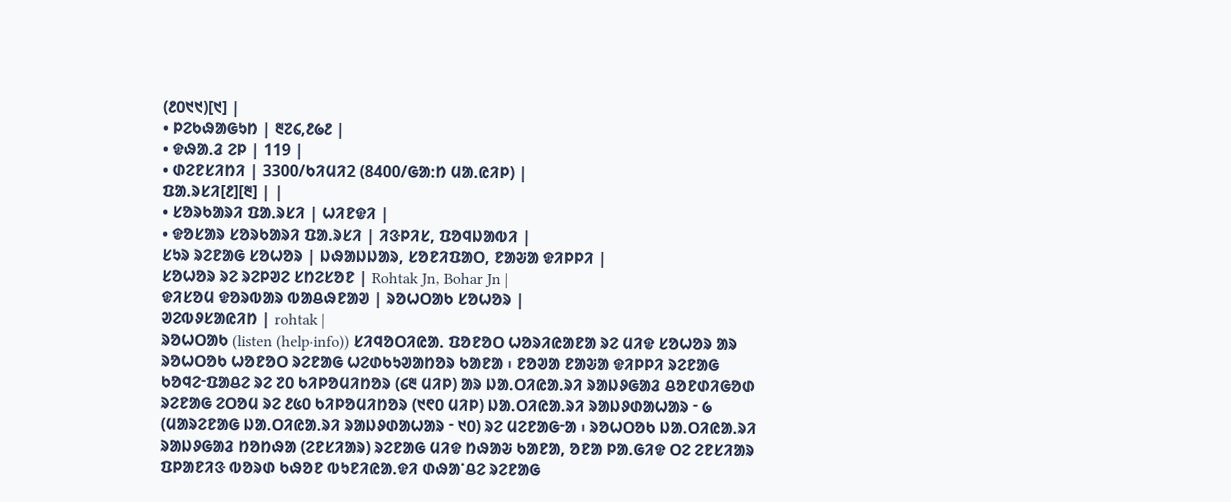(᱒᱐᱑᱑)[᱑] |
• ᱞᱮᱠᱷᱟᱜᱩᱴ | ᱓᱗᱔,᱒᱙᱒ |
• ᱫᱷᱟᱹᱲ ᱮᱞ | 119 |
• ᱰᱮᱱᱥᱤᱴᱤ | 3300/ᱠᱤᱢᱤ2 (8400/ᱜᱟᱺᱴ ᱢᱟᱹᱭᱤᱞ) |
ᱯᱟᱹᱨᱥᱤ[᱒][᱓] | |
• ᱥᱚᱨᱠᱟᱨᱤ ᱯᱟᱹᱨᱥᱤ | ᱦᱤᱱᱫᱤ |
• ᱫᱚᱥᱟᱨ ᱥᱚᱨᱠᱟᱨᱤ ᱯᱟᱹᱨᱥᱤ | ᱤᱝᱞᱤᱥ, ᱯᱚᱧᱡᱟᱵᱤ |
ᱥᱩᱨ ᱨᱮᱱᱟᱜ ᱥᱚᱦᱚᱨ | ᱡᱷᱟᱡᱡᱟᱨ, ᱥᱚᱱᱤᱯᱟᱛ, ᱱᱟᱶᱟ ᱫᱤᱞᱞᱤ |
ᱥᱚᱦᱚᱨ ᱨᱮ ᱨᱮᱞᱣᱮ ᱥᱴᱮᱥᱚᱱ | Rohtak Jn, Bohar Jn |
ᱫᱤᱥᱚᱢ ᱫᱚᱨᱵᱟᱨ ᱵᱟᱪᱷᱱᱟᱣ | ᱨᱚᱦᱛᱟᱠ ᱥᱚᱦᱚᱨ |
ᱣᱮᱵᱽᱥᱟᱭᱤᱴ | rohtak |
ᱨᱚᱦᱛᱟᱠ (listen (help·info)) ᱥᱤᱧᱚᱛᱤᱭᱟᱹ ᱯᱚᱱᱚᱛ ᱦᱚᱨᱤᱭᱟᱱᱟ ᱨᱮ ᱢᱤᱫ ᱥᱚᱦᱚᱨ ᱟᱨ ᱨᱚᱦᱛᱚᱠ ᱦᱚᱱᱚᱛ ᱨᱮᱱᱟᱜ ᱦᱮᱰᱠᱩᱣᱟᱴᱚᱨ ᱠᱟᱱᱟ ᱾ ᱱᱚᱣᱟ ᱱᱟᱶᱟ ᱫᱤᱞᱞᱤ ᱨᱮᱱᱟᱜ ᱠᱚᱧᱮᱼᱯᱟᱪᱮ ᱨᱮ ᱗᱐ ᱠᱤᱞᱚᱢᱤᱴᱚᱨ (᱔᱓ ᱢᱤᱞ) ᱟᱨ ᱡᱟᱹᱛᱤᱭᱟᱹᱨᱤ ᱨᱟᱡᱽᱜᱟᱲ ᱪᱚᱱᱰᱤᱜᱚᱰ ᱨᱮᱱᱟᱜ ᱮᱛᱚᱢ ᱨᱮ ᱒᱕᱐ ᱠᱤᱞᱚᱢᱤᱴᱚᱨ (᱑᱖᱐ ᱢᱤᱞ) ᱡᱟᱹᱛᱤᱭᱟᱹᱨᱤ ᱨᱟᱡᱽᱰᱟᱦᱟᱨ ᱼ ᱙ (ᱢᱟᱨᱮᱱᱟᱜ ᱡᱟᱹᱛᱤᱭᱟᱹᱨᱤ ᱨᱟᱡᱽᱰᱟᱦᱟᱨ ᱼ ᱑᱐) ᱨᱮ ᱢᱮᱱᱟᱜᱼᱟ ᱾ ᱨᱚᱦᱛᱚᱠ ᱡᱟᱹᱛᱤᱭᱟᱹᱨᱤ ᱨᱟᱡᱽᱜᱟᱲ ᱴᱚᱴᱷᱟ (ᱮᱱᱥᱤᱟᱨ) ᱨᱮᱱᱟᱜ ᱢᱤᱫ ᱴᱷᱟᱶ ᱠᱟᱱᱟ, ᱚᱱᱟ ᱞᱟᱹᱜᱤᱫ ᱛᱮ ᱮᱱᱥᱤᱟᱨ ᱯᱞᱟᱱᱤᱝ ᱵᱚᱨᱰ ᱠᱷᱚᱱ ᱵᱩᱱᱤᱭᱟᱹᱫᱤ ᱰᱷᱟᱸᱪᱮ ᱨᱮᱱᱟᱜ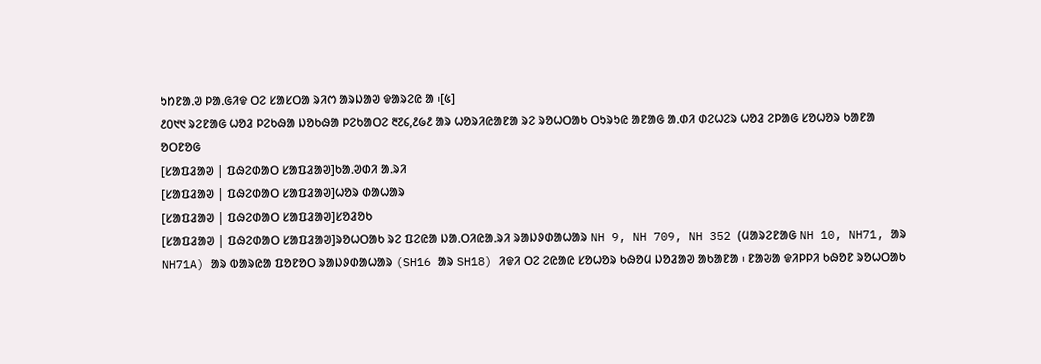ᱩᱴᱱᱟᱹᱣ ᱞᱟᱹᱜᱤᱫ ᱛᱮ ᱥᱟᱥᱛᱟ ᱨᱤᱬ ᱟᱨᱡᱟᱣ ᱫᱟᱨᱮᱭ ᱟ ᱾[᱕]
᱒᱐᱑᱑ ᱨᱮᱱᱟᱜ ᱦᱚᱲ ᱞᱮᱠᱷᱟ ᱡᱚᱠᱷᱟ ᱞᱮᱠᱟᱛᱮ ᱓᱗᱔,᱒᱙᱒ ᱟᱨ ᱦᱚᱨᱤᱭᱟᱱᱟ ᱨᱮ ᱨᱚᱦᱛᱟᱠ ᱛᱩᱨᱩᱭ ᱟᱱᱟᱜ ᱟᱹᱰᱤ ᱰᱮᱦᱮᱨ ᱦᱚᱲ ᱮᱞᱟᱜ ᱥᱚᱦᱚᱨ ᱠᱟᱱᱟ
ᱚᱛᱱᱚᱜ
[ᱥᱟᱯᱲᱟᱣ | ᱯᱷᱮᱰᱟᱛ ᱥᱟᱯᱲᱟᱣ]ᱠᱟᱹᱣᱰᱤ ᱟᱹᱨᱤ
[ᱥᱟᱯᱲᱟᱣ | ᱯᱷᱮᱰᱟᱛ ᱥᱟᱯᱲᱟᱣ]ᱦᱚᱨ ᱰᱟᱦᱟᱨ
[ᱥᱟᱯᱲᱟᱣ | ᱯᱷᱮᱰᱟᱛ ᱥᱟᱯᱲᱟᱣ]ᱥᱚᱲᱚᱠ
[ᱥᱟᱯᱲᱟᱣ | ᱯᱷᱮᱰᱟᱛ ᱥᱟᱯᱲᱟᱣ]ᱨᱚᱦᱛᱟᱠ ᱨᱮ ᱯᱮᱭᱟ ᱡᱟᱹᱛᱤᱭᱟᱹᱨᱤ ᱨᱟᱡᱽᱰᱟᱦᱟᱨ NH 9, NH 709, NH 352 (ᱢᱟᱨᱮᱱᱟᱜ NH 10, NH71, ᱟᱨ NH71A) ᱟᱨ ᱵᱟᱨᱭᱟ ᱯᱚᱱᱚᱛ ᱨᱟᱡᱽᱰᱟᱦᱟᱨ (SH16 ᱟᱨ SH18) ᱤᱫᱤ ᱛᱮ ᱮᱭᱟᱭ ᱥᱚᱦᱚᱨ ᱠᱷᱚᱢ ᱡᱚᱲᱟᱣ ᱟᱠᱟᱱᱟ ᱾ ᱱᱟᱶᱟ ᱫᱤᱞᱞᱤ ᱠᱷᱚᱱ ᱨᱚᱦᱛᱟᱠ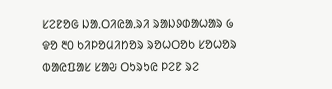ᱥᱮᱱᱚᱜ ᱡᱟᱹᱛᱤᱭᱟᱹᱨᱤ ᱨᱟᱡᱽᱰᱟᱦᱟᱨ ᱙ ᱫᱚ ᱓᱐ ᱠᱤᱞᱚᱢᱤᱴᱚᱨ ᱨᱚᱦᱛᱚᱠ ᱥᱚᱦᱚᱨ ᱵᱟᱭᱯᱟᱥ ᱥᱟᱶ ᱛᱩᱨᱩᱭ ᱞᱮᱱ ᱨᱮ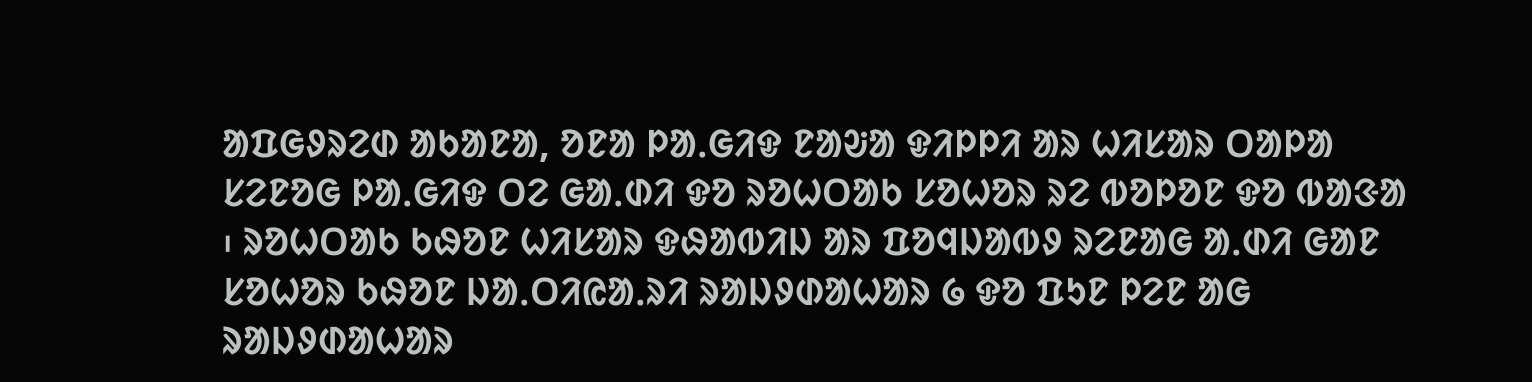ᱟᱯᱜᱽᱨᱮᱰ ᱟᱠᱟᱱᱟ, ᱚᱱᱟ ᱞᱟᱹᱜᱤᱫ ᱱᱟᱶᱟ ᱫᱤᱞᱞᱤ ᱟᱨ ᱦᱤᱥᱟᱨ ᱛᱟᱞᱟ ᱥᱮᱱᱚᱜ ᱞᱟᱹᱜᱤᱫ ᱛᱮ ᱜᱟᱹᱰᱤ ᱫᱚ ᱨᱚᱦᱛᱟᱠ ᱥᱚᱦᱚᱨ ᱨᱮ ᱵᱚᱞᱚᱱ ᱫᱚ ᱵᱟᱝᱟ ᱾ ᱨᱚᱦᱛᱟᱠ ᱠᱷᱚᱱ ᱦᱤᱥᱟᱨ ᱫᱷᱟᱵᱤᱡ ᱟᱨ ᱯᱚᱧᱡᱟᱵᱽ ᱨᱮᱱᱟᱜ ᱟᱹᱰᱤ ᱜᱟᱱ ᱥᱚᱦᱚᱨ ᱠᱷᱚᱱ ᱡᱟᱹᱛᱤᱭᱟᱹᱨᱤ ᱨᱟᱡᱽᱰᱟᱦᱟᱨ ᱙ ᱫᱚ ᱯᱩᱱ ᱞᱮᱱ ᱟᱜ ᱨᱟᱡᱽᱰᱟᱦᱟᱨ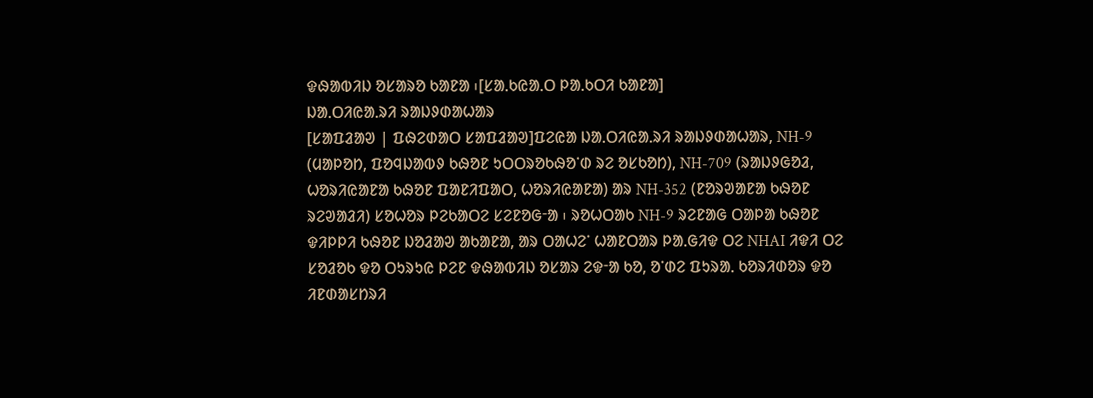ᱫᱷᱟᱵᱤᱡ ᱚᱥᱟᱨᱚ ᱠᱟᱱᱟ ᱾[ᱥᱟᱹᱠᱭᱟᱹᱛ ᱞᱟᱹᱠᱛᱤ ᱠᱟᱱᱟ]
ᱡᱟᱹᱛᱤᱭᱟᱹᱨᱤ ᱨᱟᱡᱽᱰᱟᱦᱟᱨ
[ᱥᱟᱯᱲᱟᱣ | ᱯᱷᱮᱰᱟᱛ ᱥᱟᱯᱲᱟᱣ]ᱯᱮᱭᱟ ᱡᱟᱹᱛᱤᱭᱟᱹᱨᱤ ᱨᱟᱡᱽᱰᱟᱦᱟᱨ, NH-9 (ᱢᱟᱞᱚᱴ, ᱯᱚᱧᱡᱟᱵᱽ ᱠᱷᱚᱱ ᱩᱛᱛᱨᱚᱠᱷᱚᱸᱰ ᱨᱮ ᱚᱥᱠᱚᱴ), NH-709 (ᱨᱟᱡᱽᱜᱚᱲ, ᱦᱚᱨᱤᱭᱟᱱᱟ ᱠᱷᱚᱱ ᱯᱟᱱᱤᱯᱟᱛ, ᱦᱚᱨᱤᱭᱟᱱᱟ) ᱟᱨ NH-352 (ᱱᱚᱨᱣᱟᱱᱟ ᱠᱷᱚᱱ ᱨᱮᱣᱟᱲᱤ) ᱥᱚᱦᱚᱨ ᱞᱮᱠᱟᱛᱮ ᱥᱮᱱᱚᱜᱼᱟ ᱾ ᱨᱚᱦᱛᱟᱠ NH-9 ᱨᱮᱱᱟᱜ ᱛᱟᱞᱟ ᱠᱷᱚᱱ ᱫᱤᱞᱞᱤ ᱠᱷᱚᱱ ᱡᱚᱲᱟᱣ ᱟᱠᱟᱱᱟ, ᱟᱨ ᱛᱟᱦᱮᱸ ᱦᱟᱱᱛᱟᱨ ᱞᱟᱹᱜᱤᱫ ᱛᱮ NHAI ᱤᱫᱤ ᱛᱮ ᱥᱚᱲᱚᱠ ᱫᱚ ᱛᱩᱨᱩᱭ ᱞᱮᱱ ᱫᱷᱟᱵᱤᱡ ᱚᱥᱟᱨ ᱮᱫᱼᱟ ᱠᱚ, ᱚᱸᱰᱮ ᱯᱩᱨᱟᱹ ᱠᱚᱨᱤᱰᱚᱨ ᱫᱚ ᱤᱱᱰᱟᱥᱴᱨᱤ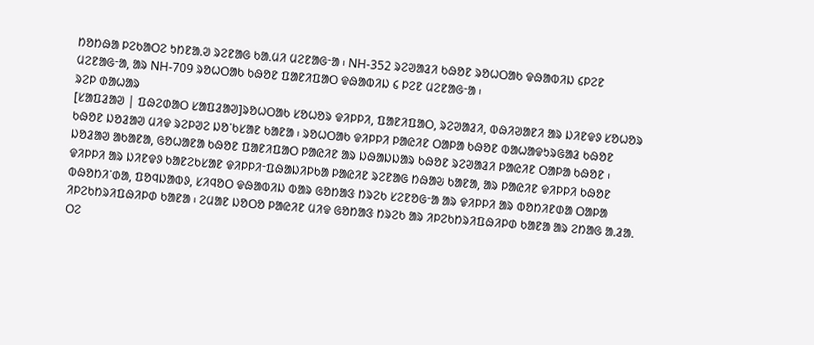ᱴᱚᱴᱷᱟ ᱞᱮᱠᱟᱛᱮ ᱩᱴᱱᱟᱹᱣ ᱨᱮᱱᱟᱜ ᱠᱟᱹᱢᱤ ᱢᱮᱱᱟᱜᱼᱟ ᱾ NH-352 ᱨᱮᱣᱟᱲᱤ ᱠᱷᱚᱱ ᱨᱚᱦᱛᱟᱠ ᱫᱷᱟᱵᱤᱡ ᱔ᱞᱮᱱ ᱢᱮᱱᱟᱜᱼᱟ, ᱟᱨ NH-709 ᱨᱚᱦᱛᱟᱠ ᱠᱷᱚᱱ ᱯᱟᱱᱤᱯᱟᱛ ᱫᱷᱟᱵᱤᱡ ᱔ ᱞᱮᱱ ᱢᱮᱱᱟᱜᱼᱟ ᱾
ᱨᱮᱞ ᱰᱟᱦᱟᱨ
[ᱥᱟᱯᱲᱟᱣ | ᱯᱷᱮᱰᱟᱛ ᱥᱟᱯᱲᱟᱣ]ᱨᱚᱦᱛᱟᱠ ᱥᱚᱦᱚᱨ ᱫᱤᱞᱞᱤ, ᱯᱟᱱᱤᱯᱟᱛ, ᱨᱮᱣᱟᱲᱤ, ᱵᱷᱤᱣᱟᱱᱤ ᱟᱨ ᱡᱤᱱᱫᱽ ᱥᱚᱦᱚᱨ ᱠᱷᱚᱱ ᱡᱚᱲᱟᱣ ᱢᱤᱫ ᱨᱮᱞᱣᱮ ᱡᱚᱸᱠᱥᱟᱱ ᱠᱟᱱᱟ ᱾ ᱨᱚᱦᱛᱟᱠ ᱫᱤᱞᱞᱤ ᱞᱟᱭᱤᱱ ᱛᱟᱞᱟ ᱠᱷᱚᱱ ᱵᱟᱦᱟᱫᱩᱨᱜᱟᱲ ᱠᱷᱚᱱ ᱡᱚᱲᱟᱣ ᱟᱠᱟᱱᱟ, ᱜᱚᱦᱟᱱᱟ ᱠᱷᱚᱱ ᱯᱟᱱᱤᱯᱟᱛ ᱞᱟᱭᱤᱱ ᱟᱨ ᱡᱷᱟᱡᱡᱟᱨ ᱠᱷᱚᱱ ᱨᱮᱣᱟᱲᱤ ᱞᱟᱭᱤᱱ ᱛᱟᱞᱟ ᱠᱷᱚᱱ ᱾ ᱫᱤᱞᱞᱤ ᱟᱨ ᱡᱤᱱᱫᱽ ᱠᱟᱱᱮᱠᱥᱟᱱ ᱫᱤᱞᱞᱤᱼᱯᱷᱟᱡᱤᱞᱠᱟ ᱞᱟᱭᱤᱱ ᱨᱮᱱᱟᱜ ᱴᱷᱟᱶ ᱠᱟᱱᱟ, ᱟᱨ ᱞᱟᱭᱤᱱ ᱫᱤᱞᱞᱤ ᱠᱷᱚᱱ ᱵᱷᱚᱴᱤᱸᱰᱟ, ᱯᱚᱧᱡᱟᱵᱽ, ᱥᱤᱧᱚᱛ ᱫᱷᱟᱵᱤᱡ ᱵᱟᱨ ᱜᱚᱴᱟᱝ ᱴᱨᱮᱠ ᱥᱮᱱᱚᱜᱼᱟ ᱟᱨ ᱫᱤᱞᱞᱤ ᱟᱨ ᱵᱚᱴᱤᱱᱰᱟ ᱛᱟᱞᱟ ᱤᱞᱮᱠᱴᱨᱤᱯᱷᱤᱞᱰ ᱠᱟᱱᱟ ᱾ ᱮᱢᱟᱱ ᱡᱚᱛᱚ ᱞᱟᱭᱤᱱ ᱢᱤᱫ ᱜᱚᱴᱟᱝ ᱴᱨᱮᱠ ᱟᱨ ᱤᱞᱮᱠᱴᱨᱤᱯᱷᱤᱞᱰ ᱠᱟᱱᱟ ᱟᱨ ᱮᱴᱟᱜ ᱟᱹᱲᱟᱹ ᱛᱮ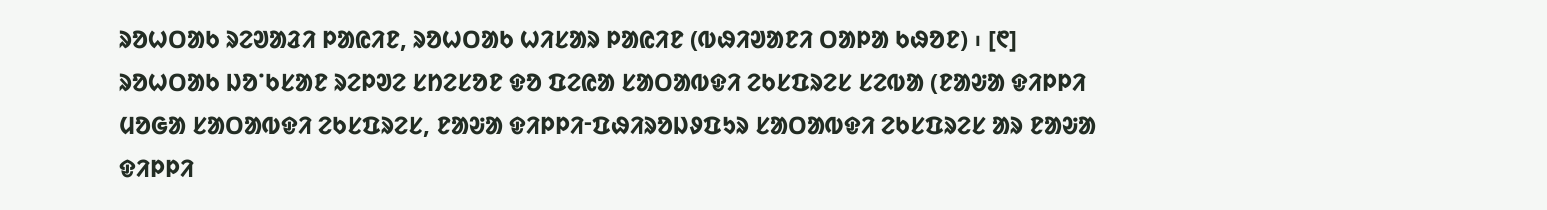ᱨᱚᱦᱛᱟᱠ ᱨᱮᱣᱟᱲᱤ ᱞᱟᱭᱤᱱ, ᱨᱚᱦᱛᱟᱠ ᱦᱤᱥᱟᱨ ᱞᱟᱭᱤᱱ (ᱵᱷᱤᱣᱟᱱᱤ ᱛᱟᱞᱟ ᱠᱷᱚᱱ) ᱾ [᱖]
ᱨᱚᱦᱛᱟᱠ ᱡᱚᱸᱠᱥᱟᱱ ᱨᱮᱞᱣᱮ ᱥᱴᱮᱥᱚᱱ ᱫᱚ ᱯᱮᱭᱟ ᱥᱟᱛᱟᱵᱫᱤ ᱮᱠᱥᱯᱨᱮᱥ ᱥᱮᱵᱟ (ᱱᱟᱶᱟ ᱫᱤᱞᱞᱤ ᱢᱚᱜᱟ ᱥᱟᱛᱟᱵᱫᱤ ᱮᱠᱥᱯᱨᱮᱥ, ᱱᱟᱶᱟ ᱫᱤᱞᱞᱤᱼᱯᱷᱤᱨᱚᱡᱽᱯᱩᱨ ᱥᱟᱛᱟᱵᱫᱤ ᱮᱠᱥᱯᱨᱮᱥ ᱟᱨ ᱱᱟᱶᱟ ᱫᱤᱞᱞᱤ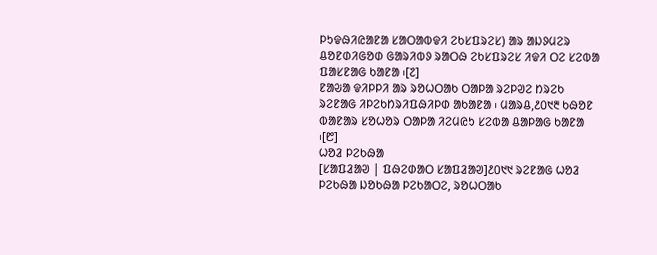ᱞᱩᱫᱷᱤᱭᱟᱱᱟ ᱥᱟᱛᱟᱵᱫᱤ ᱮᱠᱥᱯᱨᱮᱥ) ᱟᱨ ᱟᱡᱽᱢᱮᱨ ᱪᱚᱱᱰᱤᱜᱚᱰ ᱜᱟᱨᱤᱵᱽ ᱨᱟᱛᱷ ᱮᱠᱥᱯᱨᱮᱥ ᱤᱫᱤ ᱛᱮ ᱥᱮᱵᱟ ᱯᱟᱥᱱᱟᱜ ᱠᱟᱱᱟ ᱾[᱗]
ᱱᱟᱶᱟ ᱫᱤᱞᱞᱤ ᱟᱨ ᱨᱚᱦᱛᱟᱠ ᱛᱟᱞᱟ ᱨᱮᱞᱣᱮ ᱴᱨᱮᱠ ᱨᱮᱱᱟᱜ ᱤᱞᱮᱠᱴᱨᱤᱯᱷᱤᱞᱰ ᱟᱠᱟᱱᱟ ᱾ ᱢᱟᱨᱪ,᱒᱐᱑᱓ ᱠᱷᱚᱱ ᱵᱟᱱᱟᱨ ᱥᱚᱦᱚᱨ ᱛᱟᱞᱟ ᱤᱮᱢᱭᱩ ᱥᱮᱵᱟ ᱪᱟᱞᱟᱜ ᱠᱟᱱᱟ ᱾[᱘]
ᱦᱚᱲ ᱞᱮᱠᱷᱟ
[ᱥᱟᱯᱲᱟᱣ | ᱯᱷᱮᱰᱟᱛ ᱥᱟᱯᱲᱟᱣ]᱒᱐᱑᱑ ᱨᱮᱱᱟᱜ ᱦᱚᱲ ᱞᱮᱠᱷᱟ ᱡᱚᱠᱷᱟ ᱞᱮᱠᱟᱛᱮ, ᱨᱚᱦᱛᱟᱠ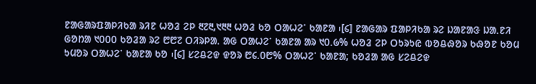ᱱᱟᱜᱟᱨᱯᱟᱞᱤᱠᱟ ᱨᱤᱱ ᱦᱚᱲ ᱮᱞ ᱓᱗᱓,᱑᱓᱓ ᱦᱚᱲ ᱠᱚ ᱛᱟᱦᱮᱸ ᱠᱟᱱᱟ ᱾[᱔] ᱱᱟᱜᱟᱨ ᱯᱟᱞᱤᱠᱟ ᱨᱮ ᱡᱟᱱᱟᱝ ᱡᱟᱹᱱᱤ ᱜᱚᱴᱟ ᱑᱐᱐᱐ ᱠᱚᱲᱟ ᱨᱮ ᱘᱘᱗ ᱛᱤᱨᱞᱟᱹ ᱟᱜ ᱛᱟᱦᱮᱸ ᱠᱟᱱᱟ ᱟᱨ ᱑᱐.᱙% ᱦᱚᱲ ᱮᱞ ᱛᱩᱨᱩᱭ ᱵᱚᱪᱷᱚᱨ ᱠᱷᱚᱱ ᱠᱚᱢ ᱩᱢᱚᱨ ᱛᱟᱦᱮᱸ ᱠᱟᱱᱟ ᱠᱚ ᱾[᱔] ᱥᱮᱪᱮᱫ ᱫᱚᱨ ᱘᱔.᱐᱘% ᱛᱟᱦᱮᱸ ᱠᱟᱱᱟ; ᱠᱚᱲᱟ ᱟᱜ ᱥᱮᱪᱮᱫ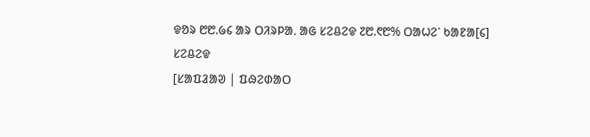ᱫᱚᱨ ᱘᱘.᱙᱔ ᱟᱨ ᱛᱤᱨᱞᱟᱹ ᱟᱜ ᱥᱮᱪᱮᱫ ᱗᱘.᱖᱘% ᱛᱟᱦᱮᱸ ᱠᱟᱱᱟ[᱔]
ᱥᱮᱪᱮᱫ
[ᱥᱟᱯᱲᱟᱣ | ᱯᱷᱮᱰᱟᱛ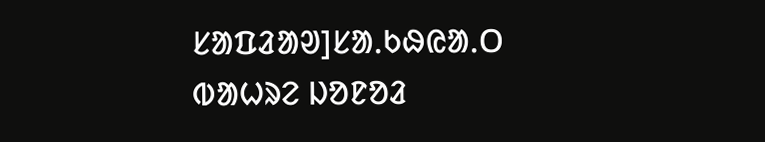ᱥᱟᱯᱲᱟᱣ]ᱥᱟᱹᱠᱷᱭᱟᱹᱛ
ᱵᱟᱦᱨᱮ ᱡᱚᱱᱚᱲ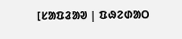[ᱥᱟᱯᱲᱟᱣ | ᱯᱷᱮᱰᱟᱛ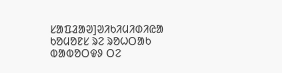ᱥᱟᱯᱲᱟᱣ]ᱣᱤᱠᱤᱢᱤᱰᱤᱭᱟ ᱠᱚᱢᱚᱱᱥ ᱨᱮ ᱨᱚᱦᱛᱟᱠ ᱵᱟᱵᱚᱛᱫᱽ ᱛᱮ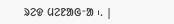ᱨᱮᱫ ᱢᱮᱱᱟᱜᱼᱟ ᱾. |